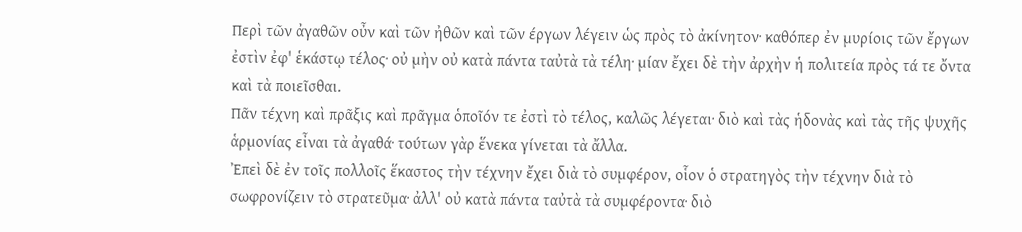Περὶ τῶν ἀγαθῶν οὖν καὶ τῶν ἠθῶν καὶ τῶν έργων λέγειν ὡς πρὸς τὸ ἀκίνητον· καθόπερ ἐν μυρίοις τῶν ἔργων ἐστὶν ἐφ' ἑκάστῳ τέλος· οὐ μὴν οὐ κατὰ πάντα ταὐτὰ τὰ τέλη· μίαν ἔχει δὲ τὴν ἀρχὴν ἡ πολιτεία πρὸς τά τε ὄντα καὶ τὰ ποιεῖσθαι.
Πᾶν τέχνη καὶ πρᾶξις καὶ πρᾶγμα ὁποῖόν τε ἐστὶ τὸ τέλος, καλῶς λέγεται· διὸ καὶ τὰς ἡδονὰς καὶ τὰς τῆς ψυχῆς ἁρμονίας εἶναι τὰ ἀγαθά· τούτων γὰρ ἕνεκα γίνεται τὰ ἄλλα.
Ἐπεὶ δὲ ἐν τοῖς πολλοῖς ἕκαστος τὴν τέχνην ἔχει διὰ τὸ συμφέρον, οἷον ὁ στρατηγὸς τὴν τέχνην διὰ τὸ σωφρονίζειν τὸ στρατεῦμα· ἀλλ' οὐ κατὰ πάντα ταὐτὰ τὰ συμφέροντα· διὸ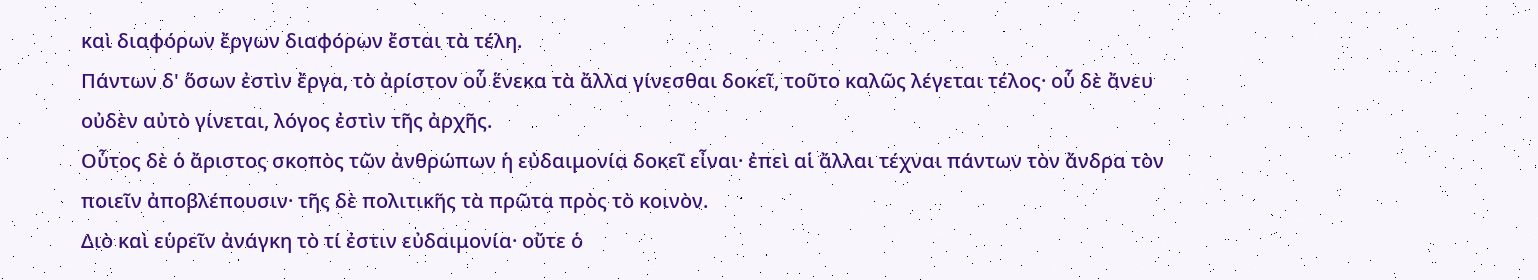καὶ διαφόρων ἔργων διαφόρων ἔσται τὰ τέλη.
Πάντων δ' ὅσων ἐστὶν ἔργα, τὸ ἀρίστον οὗ ἕνεκα τὰ ἄλλα γίνεσθαι δοκεῖ, τοῦτο καλῶς λέγεται τέλος· οὗ δὲ ἄνευ οὐδὲν αὐτὸ γίνεται, λόγος ἐστὶν τῆς ἀρχῆς.
Οὗτος δὲ ὁ ἄριστος σκοπὸς τῶν ἀνθρώπων ἡ εὐδαιμονία δοκεῖ εἶναι· ἐπεὶ αἱ ἄλλαι τέχναι πάντων τὸν ἄνδρα τὸν ποιεῖν ἀποβλέπουσιν· τῆς δὲ πολιτικῆς τὰ πρῶτα πρὸς τὸ κοινὸν.
Διὸ καὶ εὑρεῖν ἀνάγκη τὸ τί ἐστιν εὐδαιμονία· οὔτε ὁ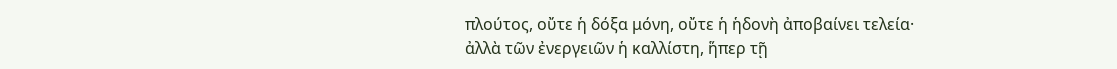πλούτος, οὔτε ἡ δόξα μόνη, οὔτε ἡ ἡδονὴ ἀποβαίνει τελεία· ἀλλὰ τῶν ἐνεργειῶν ἡ καλλίστη, ἥπερ τῇ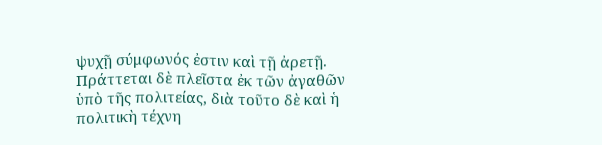ψυχῇ σύμφωνός ἐστιν καὶ τῇ ἀρετῇ.
Πράττεται δὲ πλεῖστα ἐκ τῶν ἀγαθῶν ὑπὸ τῆς πολιτείας, διὰ τοῦτο δὲ καὶ ἡ πολιτικὴ τέχνη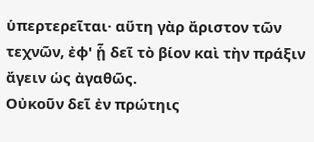ὑπερτερεῖται· αὕτη γὰρ ἄριστον τῶν τεχνῶν, ἐφ' ᾗ δεῖ τὸ βίον καὶ τὴν πράξιν ἄγειν ὡς ἀγαθῶς.
Οὐκοῦν δεῖ ἐν πρώτηις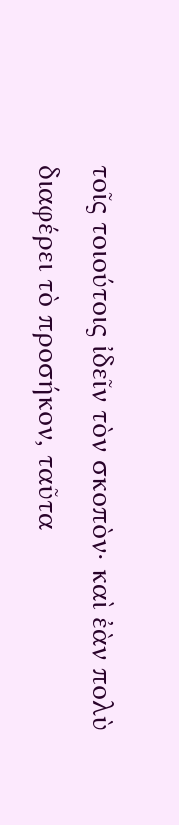τοῖς τοιούτοις ἰδεῖν τὸν σκοπὸν· καὶ ἐὰν πολὺ διαφέρει τὸ προσήκον, ταῦτα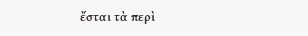ἔσται τὰ περὶ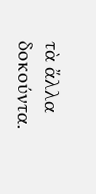τὰ ἄλλα δοκούντα.